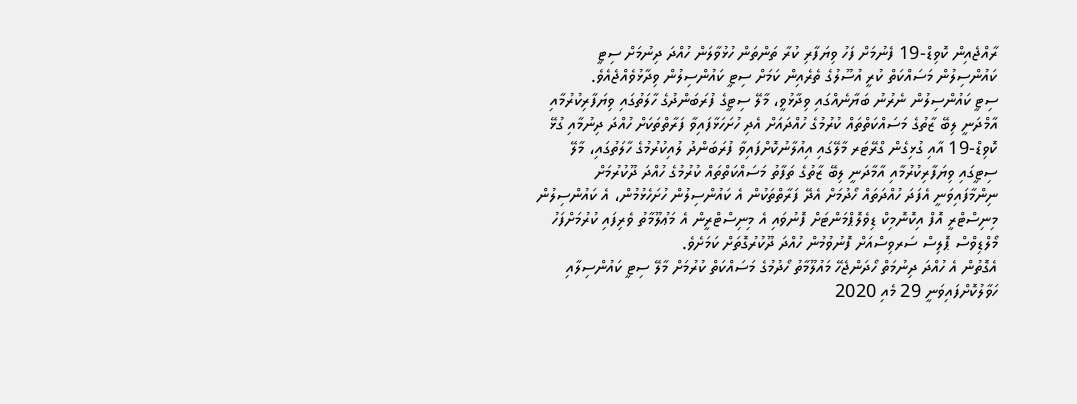ރާއްޖެއިން ކޮވިޑް-19 ފެނުމަށް ފަހު ވިޔަފާރި ކުރާ ތަންތަން ހުޅުވާލަން ހުއްދަ ދިނުމަށް ސިޓީ ކައުންސިލުން މަސައްކަތް ކުރީ އުސޫލުގެ ތެރެއިން ކަމަށް ސިޓީ ކައުންސިލުން ވިދާޅުވެއްޖެއެވެ.
ސިޓީ ކައުންސިލުން ނެރުނު ބަޔާނެއްގައި ވިދާޅުވީ، މާލޭ ސިޓީގެ ފުރަބަންދުގެ ހާލަތުގައި ވިޔަފާރިކުރުމާއި އާމްދަނީ ލިބޭ ޒާތުގެ މަސައްކަތްތައް ކުރުމުގެ ހުއްދައަށް އެދި ހުށަހަޅާފައިވާ ފަރާތްތަކަށް ހުއްދަ ދިނުމާއި ގުޅޭ ކޮވިޑް-19 އާއި ގުޅިގެން ގްރޭޓަރ މާލޭގައި އިއުލާނުކޮށްފައިވާ ފުރަބަންދު ލުއިކުރުމުގެ ހާލަތުގައި، މާލޭ ސިޓީގައި ވިޔަފާރިކުރުމާއި އާމާދަނީ ލިބޭ ޒާތުގެ ތަފާތު މަސައްކަތްތައް ކުރުމުގެ ހުއްދަ ދޫކުރުމަށް ނިންމާފައިވަނީ އެފަދަ ހުއްދަތައް ހޯދުމަށް އެދޭ ފަރާތްތަކުން އެ ކައުންސިލުން ހުށަހެޅުމުން، އެ ކައުންސިލުން މިނިސްޓްރީ އޮފް އިކޮނޮމިކް ޑިވެލޮޕްމަންޓަށް ފޮނުވައި އެ މިނިސްޓްރީން އެ މަޢުލޫމާތު ވެރިފައި ކުރުމަށްފަހު މޯލްޑިވްސް ޕޮލިސް ސަރވިސްއަށް ފޮނުވުމުން ހުއްދަ ދޫކުރުގޮތަށް ކަމަށެވެ.
އެގޮތުން އެ ހުއްދަ ދިނުމަތް ހޯދަންޖެހޭ މައުލޫމާތު ހޯދުމުގެ މަސައްކަތް ކުރުމަށް މާލޭ ސިޓީ ކައުންސިލާއި ހަވާލުކޮށްފައިވަނީ 29 މެއި 2020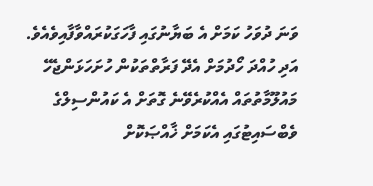ވަނަ ދުވަހު ކަމަށް އެ ބަޔާނުގައި ފާހަގަކުރައްވާފާއިވެއެވެ.
އަދި ހުއްދަ ހޯދުމަށް އެދޭ ފަރާތްތަކުން ހުށަހަޅަންޖެހޭ މައުލޫމާތުތައް އެއްކުރެވޭނެ ގޮތަށް އެ ކައުންސިލްގެ ވެބްސައިޓުގައި އެކަމަށް ޚާއްޞަކޮށް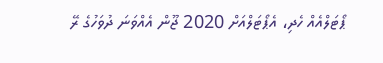ޕޯޓަލްއެއް ހެދި، އެޕޯޓަލްއަށް 2020 ޖޫން އެއްވަނަ ދުވަހުގެ ރޭ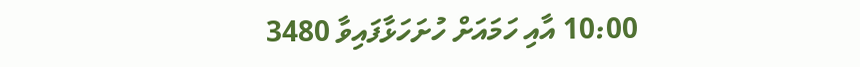10:00 އާއި ހަމައަށް ހުށަހަޅާފައިވާ 3480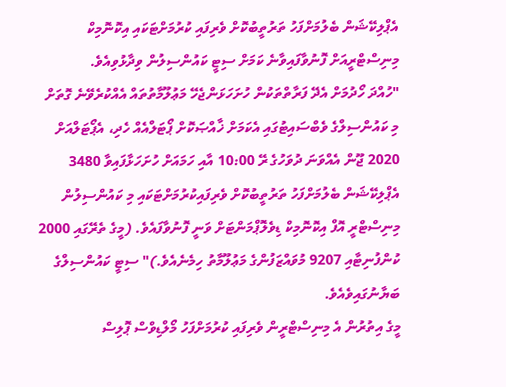އެޕްލިކޭޝަން ބެލުމަށްފަހު ތަރުތީބުކޮށް ވެރިފައި ކުރުމަށްޓަކައި އިކޮނޮމިކް މިނިސްޓްރީއަށް ފޮނުވާފައިވާނެ ކަމަށް ސިޓީ ކައުންސިލުން ވިދާޅުވިއެވެ.
"ހުއްދަ ހޯދުމަށް އެދޭ ފަރާތްތަކުން ހުށަހަޅަންޖެހޭ މަޢުލޫމާތުތައް އެއްކުރެވޭނެ ގޮތަށް މި ކައުންސިލްގެ ވެބްސައިޓުގައި އެކަމަށް ޚާއްޞަކޮށް ޕޯޓަލްއެއް ހެދި، އެޕޯޓަލްއަށް 2020 ޖޫން އެއްވަނަ ދުވަހުގެ ރޭ 10:00 އާއި ހަމައަށް ހުށަހަޅާފައިވާ 3480 އެޕްލިކޭޝަން ބެލުމަށްފަހު ތަރުތީބުކޮށް ވެރިފައިކުރުމަށްޓަކައި މި ކައުންސިލުން މިނިސްޓްރީ އޮފް އިކޮނޮމިކް ޑިވެލޮޕްމަންޓަށް ވަނީ ފޮނުވާފައެވެ. (މީގެ ތެރޭގައި 2000 ކުންފުނިޓާއި 9207 މުވައްޒަފުންގެ މަޢުލޫމާތު ހިމެނެއެވެ.)" ސިޓީ ކައުންސިލްގެ ބަޔާނުގައިވެއެވެ.
މީގެ އިތުރުން އެ މިނިސްޓްރީން ވެރިފައި ކުރުމަށްފަހު މޯލްޑިވްސް ޕޮލިސް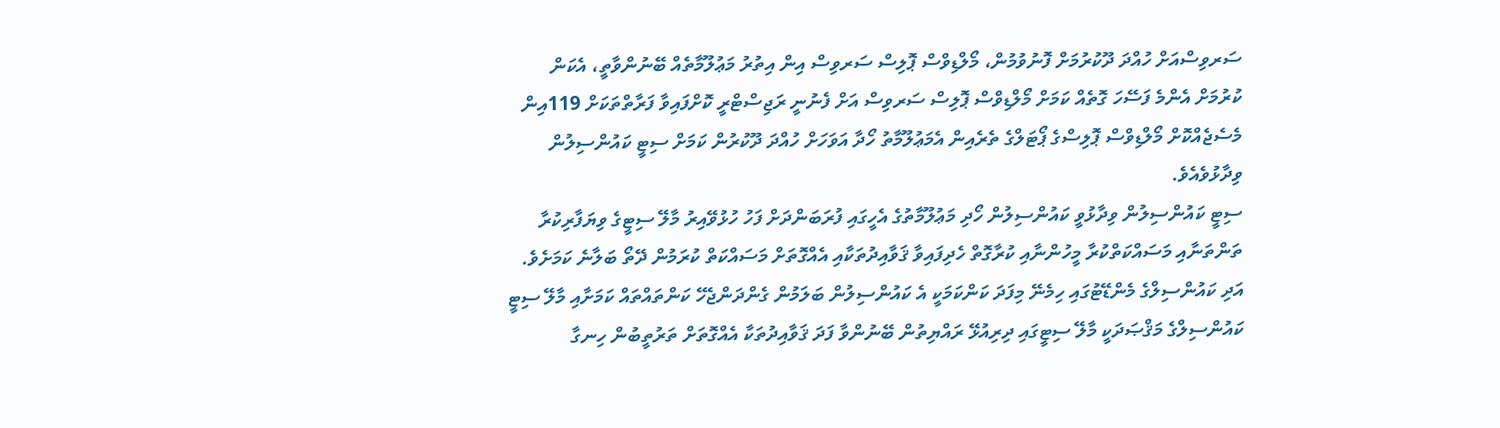ސަރވިސްއަށް ހުއްދަ ދޫކުރުމަށް ފޮނުވުމުން، މޯލްޑިވްސް ޕޮލިސް ސަރވިސް އިން އިތުރު މަޢުލޫމާތެއް ބޭނުންވާތީ، އެކަން ކުރުމަށް އެންމެ ފަސޭހަ ގޮތެއް ކަމަށް މޯލްޑިވްސް ޕޮލިސް ސަރވިސް އަށް ފެނުނީ ރަޖިސްޓްރީ ކޮށްފައިވާ ފަރާތްތަކަށް 119އިން މެސެޖެއްކޮށް މޯލްޑިވްސް ޕޮލިސްގެ ޕޯޓަލްގެ ތެރެއިން އެމަޢުލޫމާތު ހޯދާ އަވަހަށް ހުއްދަ ދޫކުރުން ކަމަށް ސިޓީ ކައުންސިލުން ވިދާޅުވެއެވެ.
ސިޓީ ކައުންސިލުން ވިދާޅުވީ ކައުންސިލުން ހޯދި މަޢުލޫމާތުގެ އެހީގައި ފުރަބަންދަށް ފަހު ހުޅުވޭއިރު މާލޭ ސިޓީގެ ވިޔަފާރިކުރާ ތަންތަނާއި މަސައްކަތްކުރާ މީހުންނާއި ކުރާގޮތް ހެދިފައިވާ ޤަވާއިދުތަކާއި އެއްގޮތަށް މަސައްކަތް ކުރަމުން ދޭތޯ ބަލާނެ ކަމަށެވެ.
އަދި ކައުންސިލްގެ މެންޑޭޓުގައި ހިމެނޭ މިފަދަ ކަންކަމަކީ އެ ކައުންސިލުން ބަލަމުން ގެންދަންޖެހޭ ކަންތައްތައް ކަމަށާއި މާލޭ ސިޓީ ކައުންސިލްގެ މަޤްޞަދަކީ މާލޭ ސިޓީގައި ދިރިއުޅޭ ރައްޔިތުން ބޭނުންވާ ފަދަ ޤަވާއިދުތަކާ އެއްގޮތަށް ތަރުތީބުން ހިނގާ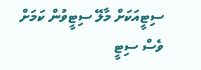ސިޓީއަކަށް މާލޭ ސިޓީވުން ކަމަށް ވެސް ސިޓީ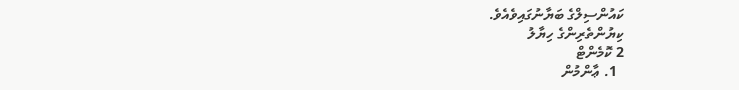ކައުންސިލްގެ ބަޔާނުގައިވެއެވެ.
ކިޔުންތެރިންގެ ހިޔާލު
2 ކޮމެންޓް
  1. ޢާންމުން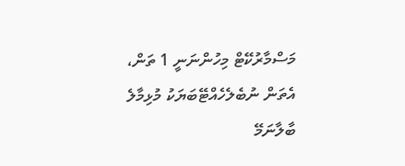މަސްމާރުކޭޓް މިހުންނަނީ 1 ތަން، އެތަން ނުބެލެހެއްޓޭބަޔަކު މުޅިމާލެ ބާލާނަމޭ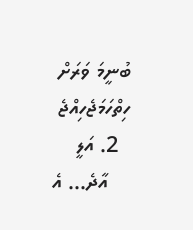ބުނީމަ ވަރަށް ހިތްހަމަޖެހިއްޖެ
  2. އަލީ
    އާދެ... އެ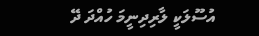އުސޫލަކީ ލާރިދިނީމަ ހުއްދަ ދޭ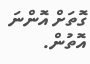ގޮތަށް އޮންނަ އޮތުން.